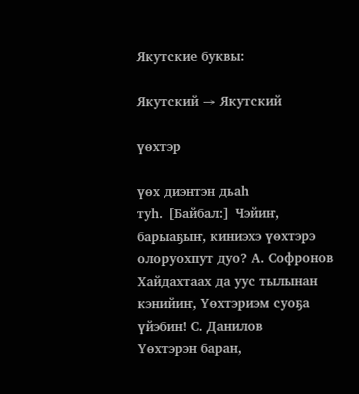Якутские буквы:

Якутский → Якутский

үөхтэр

үөх диэнтэн дьаһ
туһ. [Байбал:] Чэйиҥ, барыаҕыҥ, киниэхэ үөхтэрэ олоруохпут дуо? А. Софронов
Хайдахтаах да уус тылынан кэнийиҥ, Үөхтэриэм суоҕа үйэбин! С. Данилов
Үөхтэрэн баран,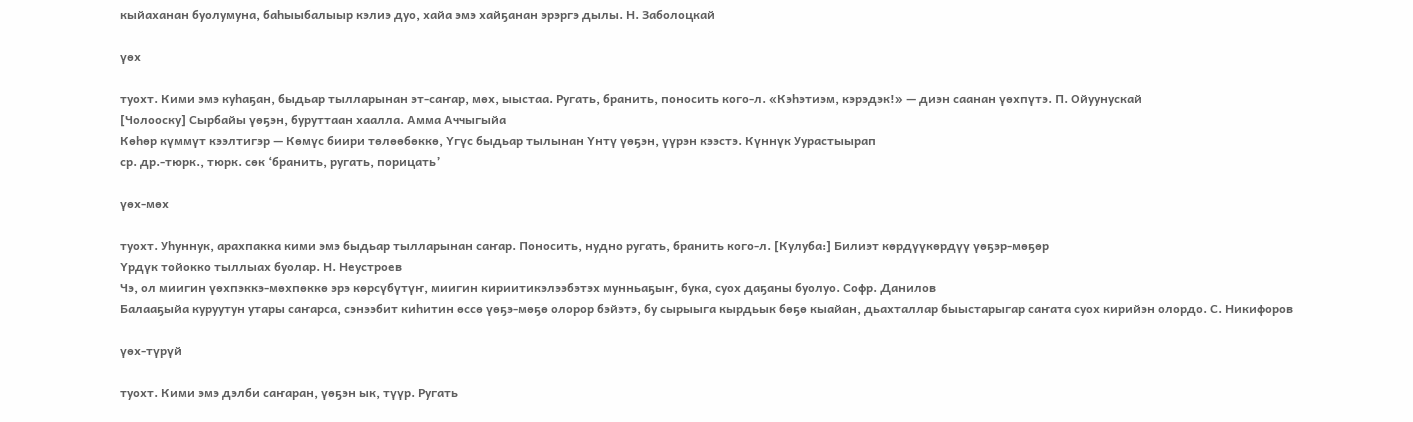кыйаханан буолумуна, баһыыбалыыр кэлиэ дуо, хайа эмэ хайҕанан эрэргэ дылы. Н. Заболоцкай

үөх

туохт. Кими эмэ куһаҕан, быдьар тылларынан эт-саҥар, мөх, ыыстаа. Ругать, бранить, поносить кого-л. «Кэһэтиэм, кэрэдэк!» — диэн саанан үөхпүтэ. П. Ойуунускай
[Чолооску] Сырбайы үөҕэн, буруттаан хаалла. Амма Аччыгыйа
Көһөр күммүт кээлтигэр — Көмүс биири төлөөбөккө, Үгүс быдьар тылынан Үнтү үөҕэн, үүрэн кээстэ. Күннүк Уурастыырап
ср. др.-тюрк., тюрк. сөк ‘бранить, ругать, порицать’

үөх-мөх

туохт. Уһуннук, арахпакка кими эмэ быдьар тылларынан саҥар. Поносить, нудно ругать, бранить кого-л. [Кулуба:] Билиэт көрдүүкөрдүү үөҕэр-мөҕөр
Үрдүк тойокко тыллыах буолар. Н. Неустроев
Чэ, ол миигин үөхпэккэ-мөхпөккө эрэ көрсүбүтүҥ, миигин кириитикэлээбэтэх мунньаҕыҥ, бука, суох даҕаны буолуо. Софр. Данилов
Балааҕыйа куруутун утары саҥарса, сэнээбит киһитин өссө үөҕэ-мөҕө олорор бэйэтэ, бу сырыыга кырдьык бөҕө кыайан, дьахталлар быыстарыгар саҥата суох кирийэн олордо. С. Никифоров

үөх-түрүй

туохт. Кими эмэ дэлби саҥаран, үөҕэн ык, түүр. Ругать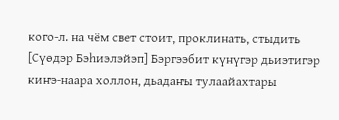кого-л. на чём свет стоит, проклинать, стыдить
[Сүөдэр Бэһиэлэйэп] Бэргээбит күнүгэр дьиэтигэр киҥэ-наара холлон, дьадаҥы тулаайахтары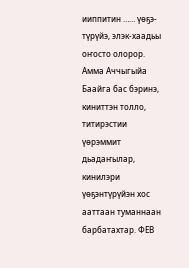ииппитин …… үөҕэ-түрүйэ, элэк-хаадьы оҥосто олорор. Амма Аччыгыйа
Баайга бас бэринэ, киниттэн толло, титирэстии үөрэммит дьадаҥылар, кинилэри үөҕэнтүрүйэн хос ааттаан туманнаан барбатахтар. ФЕВ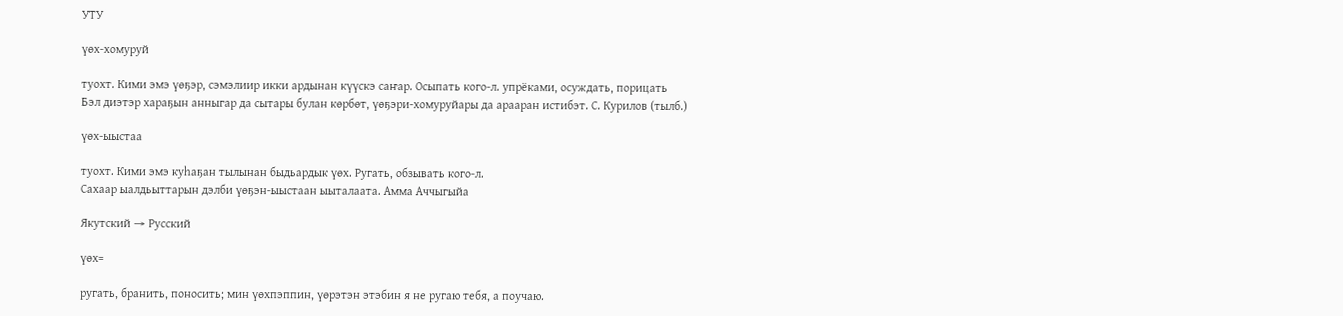УТУ

үөх-хомуруй

туохт. Кими эмэ үөҕэр, сэмэлиир икки ардынан күүскэ саҥар. Осыпать кого-л. упрёками, осуждать, порицать
Бэл диэтэр хараҕын анныгар да сытары булан көрбөт, үөҕэри-хомуруйары да арааран истибэт. С. Курилов (тылб.)

үөх-ыыстаа

туохт. Кими эмэ куһаҕан тылынан быдьардык үөх. Ругать, обзывать кого-л.
Сахаар ыалдьыттарын дэлби үөҕэн-ыыстаан ыыталаата. Амма Аччыгыйа

Якутский → Русский

үөх=

ругать, бранить, поносить; мин үөхпэппин, үөрэтэн этэбин я не ругаю тебя, а поучаю.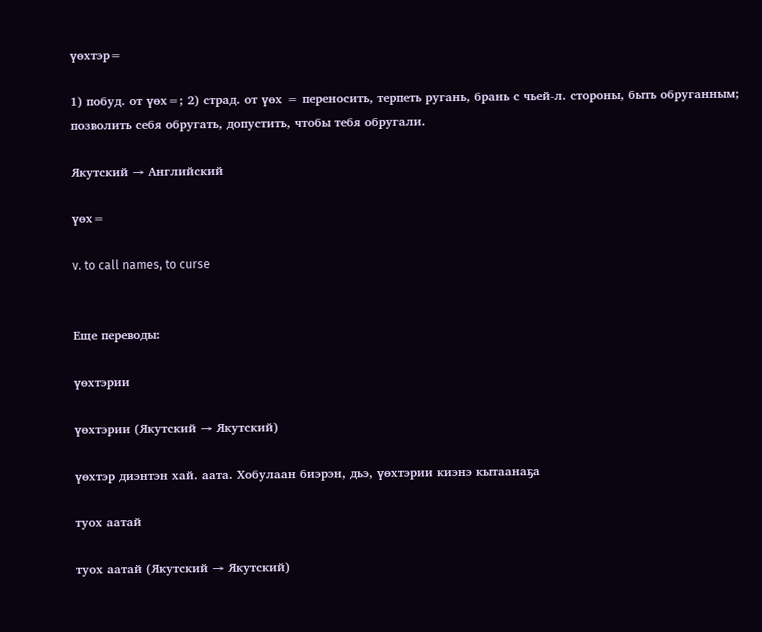үөхтэр=

1) побуд. от үөх=; 2) страд. от үөх = переносить, терпеть ругань, брань с чьей-л. стороны, быть обруганным; позволить себя обругать, допустить, чтобы тебя обругали.

Якутский → Английский

үөх=

v. to call names, to curse


Еще переводы:

үөхтэрии

үөхтэрии (Якутский → Якутский)

үөхтэр диэнтэн хай. аата. Хобулаан биэрэн, дьэ, үөхтэрии киэнэ кытаанаҕа

туох аатай

туох аатай (Якутский → Якутский)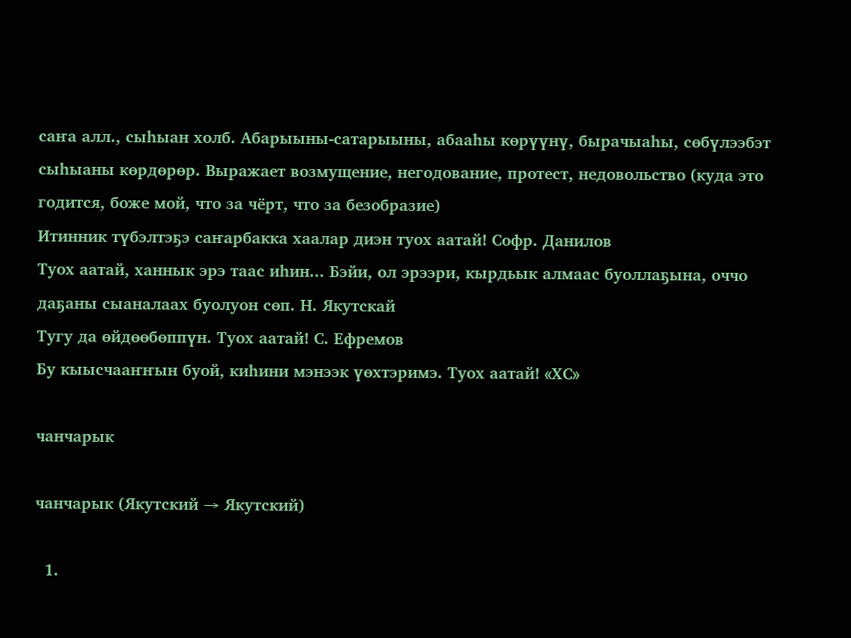саҥа алл., сыһыан холб. Абарыыны-сатарыыны, абааһы көрүүнү, бырачыаһы, сөбүлээбэт сыһыаны көрдөрөр. Выражает возмущение, негодование, протест, недовольство (куда это годится, боже мой, что за чёрт, что за безобразие)
Итинник түбэлтэҕэ саҥарбакка хаалар диэн туох аатай! Софр. Данилов
Туох аатай, ханнык эрэ таас иһин... Бэйи, ол эрээри, кырдьык алмаас буоллаҕына, оччо даҕаны сыаналаах буолуон сөп. Н. Якутскай
Тугу да өйдөөбөппүн. Туох аатай! С. Ефремов
Бу кыысчааҥҥын буой, киһини мэнээк үөхтэримэ. Туох аатай! «ХС»

чанчарык

чанчарык (Якутский → Якутский)

  1.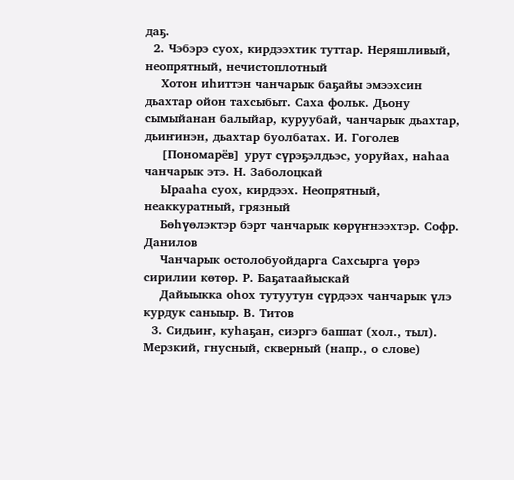даҕ.
  2. Чэбэрэ суох, кирдээхтик туттар. Неряшливый, неопрятный, нечистоплотный
    Хотон иһиттэн чанчарык баҕайы эмээхсин дьахтар ойон тахсыбыт. Саха фольк. Дьону сымыйанан балыйар, куруубай, чанчарык дьахтар, дьиҥинэн, дьахтар буолбатах. И. Гоголев
    [Пономарёв] урут сүрэҕэлдьэс, уоруйах, наһаа чанчарык этэ. Н. Заболоцкай
    Ырааһа суох, кирдээх. Неопрятный, неаккуратный, грязный
    Бөһүөлэктэр бэрт чанчарык көрүҥнээхтэр. Софр. Данилов
    Чанчарык остолобуойдарга Сахсырга үөрэ сирилии көтөр. Р. Баҕатаайыскай
    Дайыыкка оһох тутуутун сүрдээх чанчарык үлэ курдук саныыр. В. Титов
  3. Сидьиҥ, куһаҕан, сиэргэ баппат (хол., тыл). Мерзкий, гнусный, скверный (напр., о слове)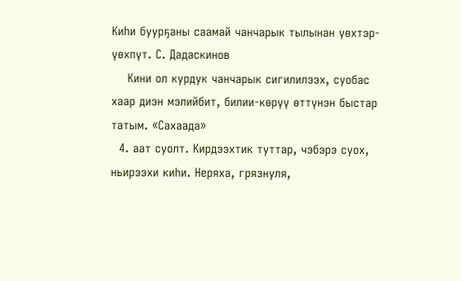Киһи буурҕаны саамай чанчарык тылынан үөхтэр-үөхпүт. С. Дадаскинов
    Кини ол курдук чанчарык сигилилээх, суобас хаар диэн мэлийбит, билии-көрүү өттүнэн быстар татым. «Сахаада»
  4. аат суолт. Кирдээхтик туттар, чэбэрэ суох, ньирээхи киһи. Неряха, грязнуля,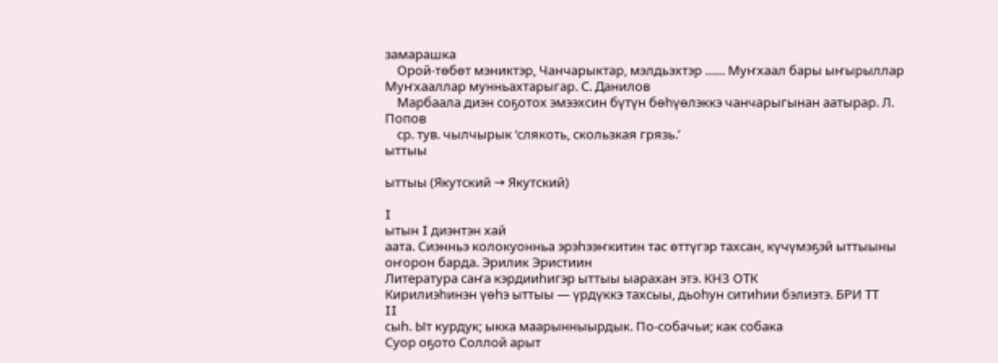замарашка
    Орой-төбөт мэниктэр, Чанчарыктар, мэлдьэхтэр …… Муҥхаал бары ыҥырыллар Муҥхааллар мунньахтарыгар. С. Данилов
    Марбаала диэн соҕотох эмээхсин бүтүн бөһүөлэккэ чанчарыгынан аатырар. Л. Попов
    ср. тув. чылчырык ‘слякоть, скользкая грязь.’
ыттыы

ыттыы (Якутский → Якутский)

I
ытын I диэнтэн хай
аата. Сиэнньэ колокуонньа эрэһээҥкитин тас өттүгэр тахсан, күчүмэҕэй ыттыыны оҥорон барда. Эрилик Эристиин
Литература саҥа кэрдииһигэр ыттыы ыарахан этэ. КНЗ ОТК
Кирилиэһинэн үөһэ ыттыы — үрдүккэ тахсыы, дьоһун ситиһии бэлиэтэ. БРИ ТТ
II
сыһ. Ыт курдук; ыкка маарынныырдык. По-собачьи; как собака
Суор оҕото Соллой арыт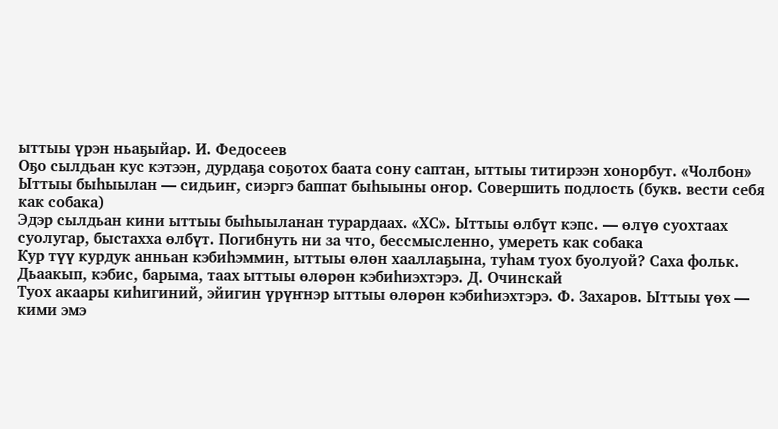ыттыы үрэн ньаҕыйар. И. Федосеев
Оҕо сылдьан кус кэтээн, дурдаҕа соҕотох баата сону саптан, ыттыы титирээн хонорбут. «Чолбон»
Ыттыы быһыылан — сидьиҥ, сиэргэ баппат быһыыны оҥор. Совершить подлость (букв. вести себя как собака)
Эдэр сылдьан кини ыттыы быһыыланан турардаах. «ХС». Ыттыы өлбүт кэпс. — өлүө суохтаах суолугар, быстахха өлбүт. Погибнуть ни за что, бессмысленно, умереть как собака
Кур түү курдук анньан кэбиһэммин, ыттыы өлөн хааллаҕына, туһам туох буолуой? Саха фольк. Дьаакып, кэбис, барыма, таах ыттыы өлөрөн кэбиһиэхтэрэ. Д. Очинскай
Туох акаары киһигиний, эйигин үрүҥнэр ыттыы өлөрөн кэбиһиэхтэрэ. Ф. Захаров. Ыттыы үөх — кими эмэ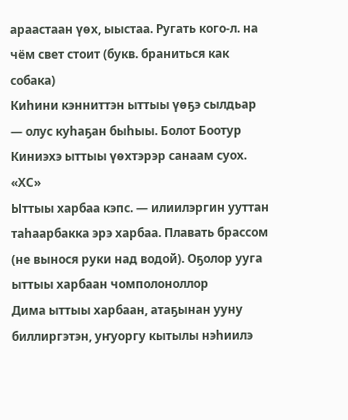араастаан үөх, ыыстаа. Ругать кого-л. на чём свет стоит (букв. браниться как собака)
Киһини кэнниттэн ыттыы үөҕэ сылдьар — олус куһаҕан быһыы. Болот Боотур
Киниэхэ ыттыы үөхтэрэр санаам суох. «ХС»
Ыттыы харбаа кэпс. — илиилэргин ууттан таһаарбакка эрэ харбаа. Плавать брассом (не вынося руки над водой). Оҕолор ууга ыттыы харбаан чомполоноллор
Дима ыттыы харбаан, атаҕынан ууну биллиргэтэн, уҥуоргу кытылы нэһиилэ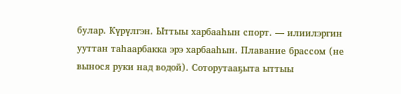булар. Күрүлгэн. Ыттыы харбааһын спорт. — илиилэргин ууттан таһаарбакка эрэ харбааһын. Плавание брассом (не вынося руки над водой). Соторутааҕыта ыттыы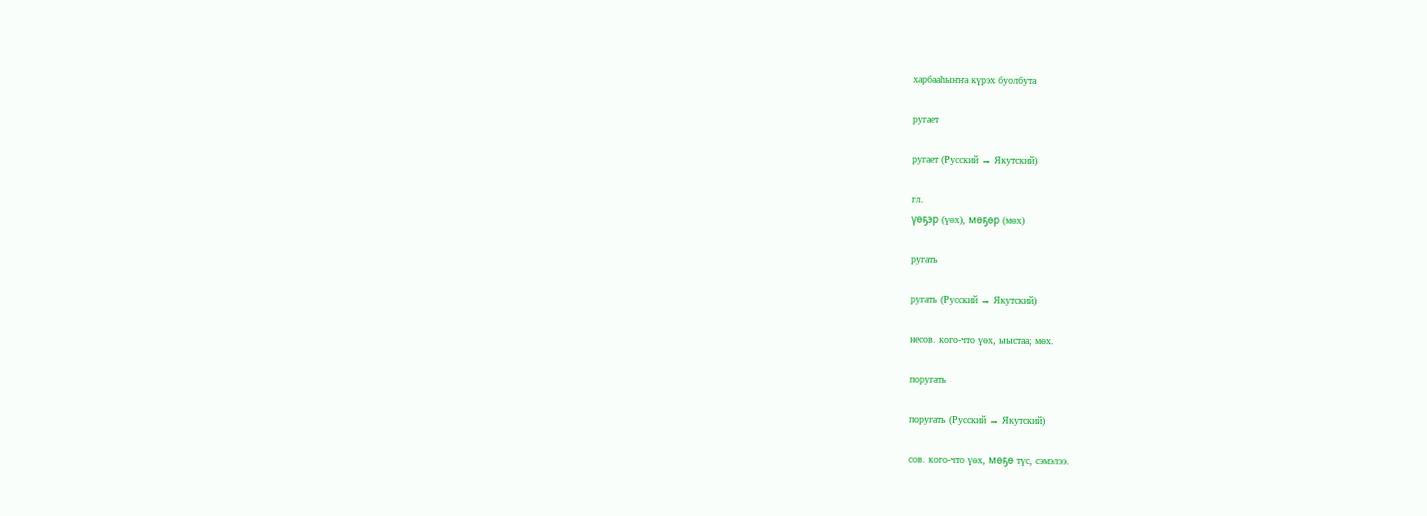харбааһыҥҥа күрэх буолбута

ругает

ругает (Русский → Якутский)

гл.
үөҕэр (үөх), мөҕөр (мөх)

ругать

ругать (Русский → Якутский)

несов. кого-что үөх, ыыстаа; мөх.

поругать

поругать (Русский → Якутский)

сов. кого-что үөх, мөҕө түс, сэмэлээ.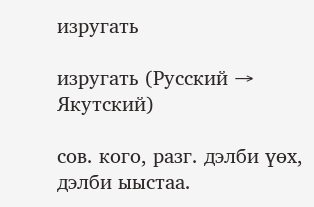изругать

изругать (Русский → Якутский)

сов. кого, разг. дэлби үөх, дэлби ыыстаа.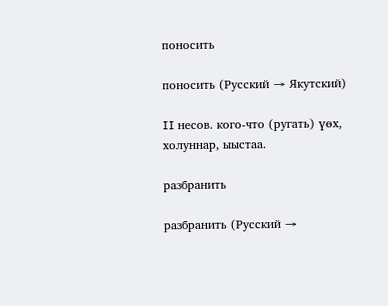поносить

поносить (Русский → Якутский)

II несов. кого-что (ругать) үөх, холуннар, ыыстаа.

разбранить

разбранить (Русский →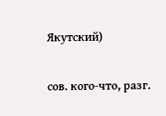Якутский)

сов. кого-что, разг.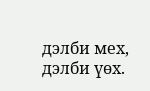дэлби мех, дэлби үөх.